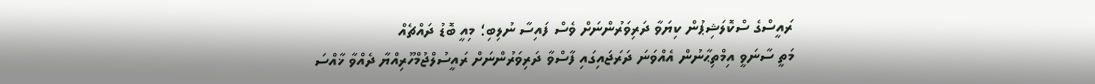ރައީސްގެ ސްކޮލަޝިޕުން ކިޔަވާ ދަރިވަރުންނަށް ވެސް ފައިސާ ނުލިބި؛ މިއީ ބޮޑު ދައްޗެއް
މަތީ ސާނަވީ އިމްތިޙާނުން އެއްވަނަ ދަރަޖައިގައި ފާސްވާ ދަރިވަރުންނަށް ރައީސުލްޖުމްހޫރިއްޔާ ދެއްވާ ޚާއްސަ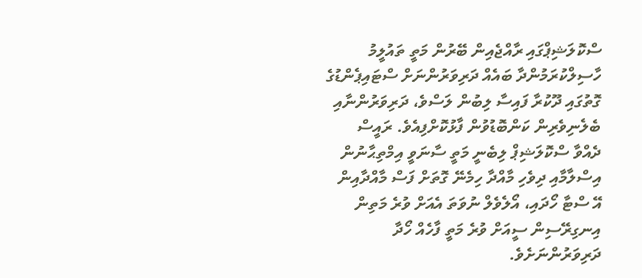ސްކޮލަޝިޕްގައި ރާއްޖެއިން ބޭރުން މަތީ ތައުލީމު ހާސިލްކުރަމުންދާ ބައެއް ދަރިވަރުންނަށް ސްޓައިޕެންޑުގެ ގޮތުގައި ދޫކުރާ ފައިސާ ލިބުން ލަސްވެ، ދަރިވަރުންނާއި ބެލެނިވެރިން ކަންބޮޑުވުން ފާޅުކޮށްފިއެވެ. ރައީސް ދެއްވާ ސްކޮލަޝިޕް ލިބެނީ މަތީ ސާނަވީ އިމްތިޙާނުން އިސްލާމާއި ދިވެހި މާއްދާ ހިމެނޭ ގޮތަށް ފަސް މާއްދާއިން އޭ ސްޓާ ހޯދައި، އޯލެވެލް ނުވަތަ އެއަށް ވުރެ މަތިން އިނގިރޭސިން ސީއަށް ވުރެ މަތީ ފާހެއް ހޯދާ ދަރިވަރުންނަށެވެ.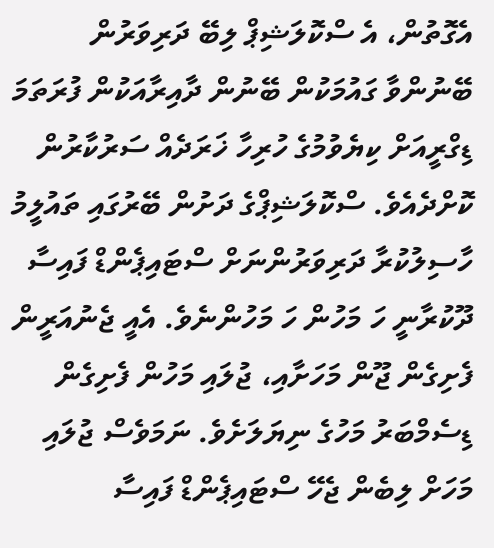އެގޮތުން، އެ ސްކޮލަޝިޕް ލިބޭ ދަރިވަރުން ބޭނުންވާ ގައުމަކުން ބޭނުން ދާއިރާއަކުން ފުރަތަމަ ޑިގްރީއަށް ކިޔެވުމުގެ ހުރިހާ ޚަރަދެއް ސަރުކާރުން ކޮށްދެއެވެ. ސްކޮލަޝިޕްގެ ދަށުން ބޭރުގައި ތައުލީމު ހާސިލުކުރާ ދަރިވަރުންނަށް ސްޓައިޕެންޑް ފައިސާ ދޫކުރާނީ ހަ މަހުން ހަ މަހުންނެވެ. އެއީ ޖެނުއަރީން ފެށިގެން ޖޫން މަހަށާއި، ޖުލައި މަހުން ފެށިގެން ޑިސެމްބަރު މަހުގެ ނިޔަލަށެވެ. ނަމަވެސް ޖުލައި މަހަށް ލިބެން ޖެހޭ ސްޓައިޕެންޑް ފައިސާ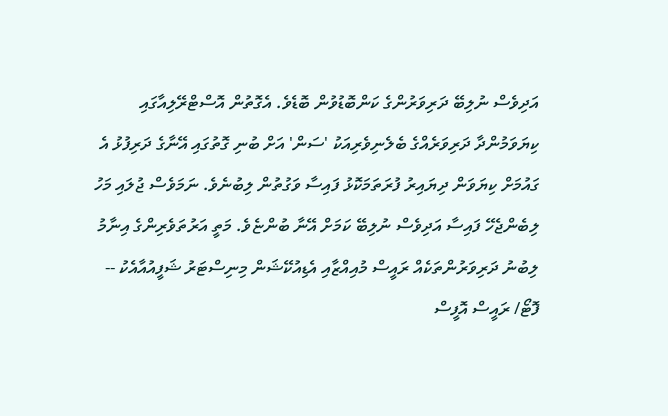އަދިވެސް ނުލިބޭ ދަރިވަރުންގެ ކަންބޮޑުވުން ބޮޑެވެ. އެގޮތުން އޮސްޓްރޭލިއާގައި ކިޔަވަމުންދާ ދަރިވަރެއްގެ ބެލެނިވެރިއަކު 'ސަން' އަށް ބުނި ގޮތުގައި އޭނާގެ ދަރިފުޅު އެ ގައުމަށް ކިޔަވަން ދިޔައިރު ފުރަތަމަކޮޅު ފައިސާ ވަގުތުން ލިބުނެވެ. ނަމަވެސް ޖުލައި މަހު ލިބެންޖެހޭ ފައިސާ އަދިވެސް ނުލިބޭ ކަމަށް އޭނާ ބުންޏެވެ. މަތީ އަރުތަވެރިންގެ އިނާމު ލިބުނު ދަރިވަރުންތަކެއް ރައީސް މުއިއްޒާއި އެޑިއުކޭޝަން މިނިސްޓަރު ޝަފީއުއާއެކު -- ފޮޓޯ/ ރައީސް އޮފީސް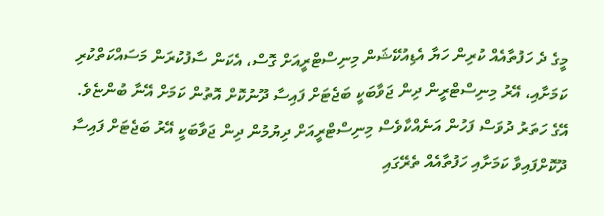މީގެ ދެ ހަފުތާއެއް ކުރިން ހަޔާ އެޑިއުކޭޝަން މިނިސްޓްރީއަށް ގޮސް، އެކަން ސާފުކުރަން މަސައްކަތްކުރި ކަމަށާއި، އޭރު މިނިސްޓްރީން ދިން ޖަވާބަކީ ބަޖެޓަށް ފައިސާ ދޫނުކޮށް އޮތުން ކަމަށް އޭނާ ބުންޏެވެ. އޭގެ ހަތަރު ދުވަސް ފަހުން އަނެއްކާވެސް މިނިސްޓްރީއަށް ދިޔުމުން ދިން ޖަވާބަކީ އޭރު ބަޖެޓަށް ފައިސާ ދޫކޮށްފައިވާ ކަމަށާއި ހަފުތާއެއް ތެރޭގައި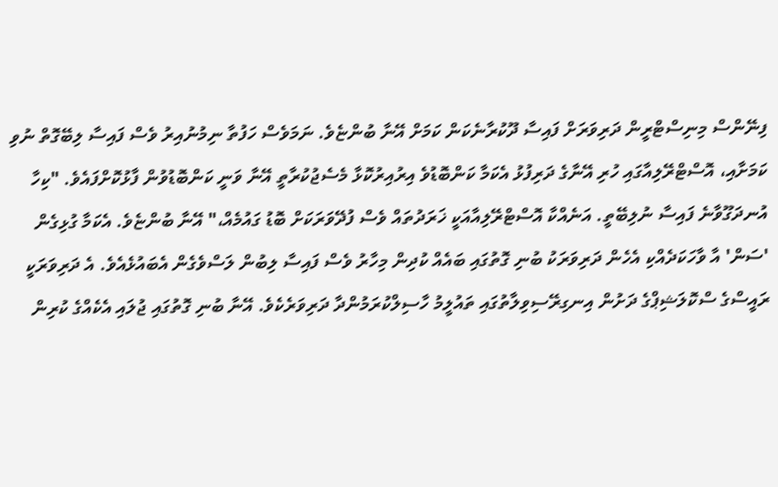ފިނޭންސް މިނިސްޓްރީން ދަރިވަރަށް ފައިސާ ދޫކުރާނެކަން ކަމަށް އޭނާ ބުންޏެވެ. ނަމަވެސް ހަފުތާ ނިމުނުއިރު ވެސް ފައިސާ ލިބޭގޮތް ނުވި ކަމަށާއި، އޮސްޓްރޭލިއާގައި ހުރި އޭނާގެ ދަރިފުޅު އެކަމާ ކަންބޮޑުވެ އިރުއިރުކޮޅާ މެސެޖުކުރާތީ އޭނާ ވަނީ ކަންބޮޑުވުން ފާޅުކޮށްފައެވެ. "ކިހާ އުނދަގޫވާނެ ފައިސާ ނުލިބޭތީ. އަނެއްކާ އޮސްޓްރޭލިއާއަކީ ޚަރަދުތައް ވެސް ފުދޭވަރަކަށް ބޮޑު ގައުމެއް،" އޭނާ ބުންޏެވެ. އެކަމާ ގުޅިގެން 'ސަން' އާ ވާހަކަދެއްކި އެހެން ދަރިވަރަކު ބުނި ގޮތުގައި ބައެއް ކުދިން މިހާރު ވެސް ފައިސާ ލިބުން ލަސްވެގެން އެބައުޅެއެވެ. އެ ދަރިވަރަކީ ރައީސްގެ ސްކޮލަޝިޕްގެ ދަށުން އިނގިރޭސިވިލާތުގައި ތައުލީމު ހާސިލްކުރަމުންދާ ދަރިވަރެކެވެ. އޭނާ ބުނި ގޮތުގައި ޖުލައި އެކެއްގެ ކުރިން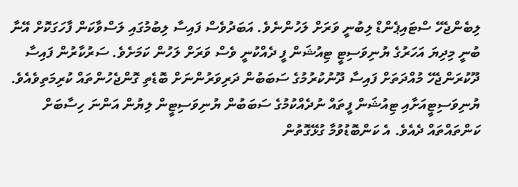ލިބެންޖެހޭ ސްޓައިޕެންޑް ލިބުނީ ވަރަށް ލަހުންނެވެ. އަބަދުވެސް ފައިސާ ލިބުމުގައި ލަސްވާކަން ފާހަގަކޮށް އޭނާ ބުނީ މިދިޔަ އަހަރުގެ ޔުނިވަސިޓީ ޓިއުޝަން ފީ ދެއްކުނީ ވެސް ވަރަށް ލަހުން ކަމަށެވެ. ސަރުކާރުން ފައިސާ ދޫކުރަންޖެހޭ މުއްދަތަށް ފައިސާ ދޫނުކުރުމުގެ ސަބަބުން ދަރިވަރުންނަށް ބޮޑެތި ގޮންޖެހުންތައް ކުރިމަތިވެއެވެ. ޔުނިވަސިޓީއަށާއި ޓިއުޝަން ފީތައް ނުދެއްކުމުގެ ސަބަބުން ޔުނިވަސިޓީން ލިޔުން އަންނަ ހިސާބަށް ކަންތައްތައް ދެއެވެ. އެ ކަންބޮޑުވުމާ ގުޅޭގޮތުން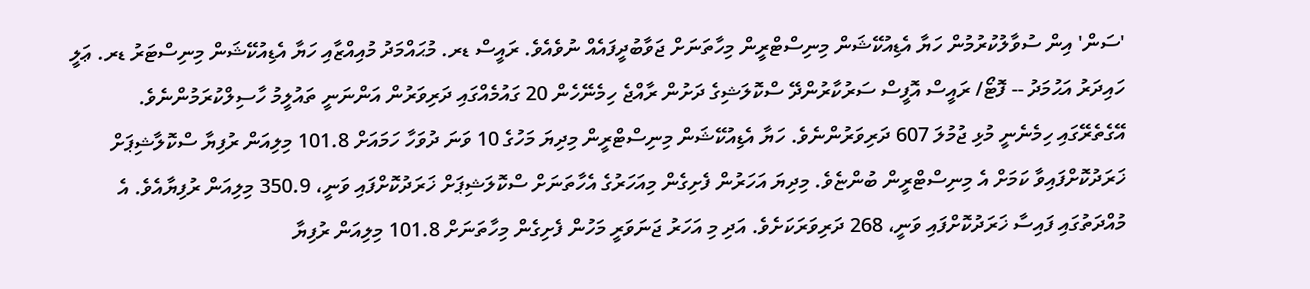'ސަން' އިން ސުވާލުކުރުމުން ހަޔާ އެޑިއުކޭޝަން މިނިސްޓްރީން މިހާތަނަށް ޖަވާބުދީފައެއް ނުވެއެވެ. ރައީސް ޑރ. މުޙައްމަދު މުއިއްޒާއި ހަޔާ އެޑިއުކޭޝަން މިނިސްޓަރު ޑރ. ޢަލީ ހައިދަރު އަޙުމަދު -- ފޮޓޯ/ ރައީސް އޮފީސް ސަރުކާރުންދޭ ސްކޮލަޝިގެ ދަށުން ރާއްޖެ ހިމެނޭހެން 20 ގައުމެއްގައި ދަރިވަރުން އަންނަނީ ތައުލީމު ހާސިލްކުރަމުންނެވެ. އޭގެތެރޭގައި ހިމެނެނީ މުޅި ޖުމުލަ 607 ދަރިވަރުންނެވެ. ހަޔާ އެޑިއުކޭޝަން މިނިސްޓްރީން މިދިޔަ މަހުގެ 10 ވަނަ ދުވަހާ ހަމައަށް 101.8 މިލިއަން ރުފިޔާ ސްކޮލާޝިޕަށް ޚަރަދުކޮށްފައިވާ ކަމަށް އެ މިނިސްޓްރީން ބުންޏެވެ. މިދިޔަ އަހަރުން ފެށިގެން މިއަހަރުގެ އެހާތަނަށް ސްކޮލަޝިޕަށް ޚަރަދުކޮށްފައި ވަނީ، 350.9 މިލިއަން ރުފިޔާއެވެ. އެ މުއްދަތުގައި ފައިސާ ޚަރަދުކޮށްފައި ވަނީ، 268 ދަރިވަރަކަށެވެ. އަދި މި އަހަރު ޖަނަވަރީ މަހުން ފެށިގެން މިހާތަނަށް 101.8 މިލިއަން ރުފިޔާ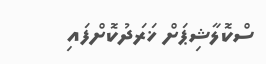ސްކޮލާޝިޕަށް ޚަރަދުކޮށްފައި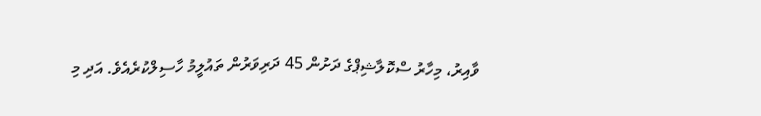ވާއިރު، މިހާރު ސްކޮލާޝިޕްގެ ދަށުން 45 ދަރިވަރުން ތައުލީމު ހާސިލްކުރެއެވެ. އަދި މި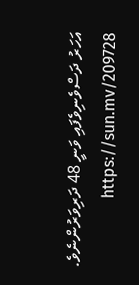އަހަރު ދަސްވެނިވެފައި ވަނީ 48 ދަރިވަރުންނެވެ. https://sun.mv/209728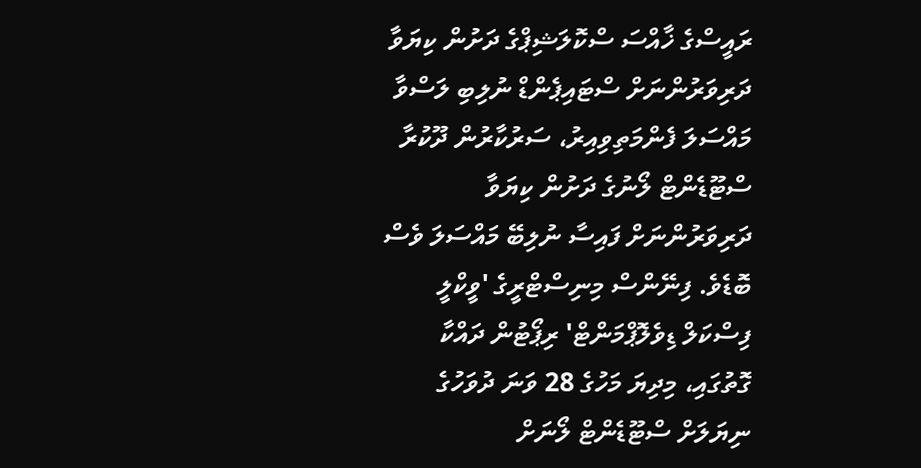ރައީސްގެ ޚާއްސަ ސްކޮލަޝިޕްގެ ދަށުން ކިޔަވާ ދަރިވަރުންނަށް ސްޓައިޕެންޑް ނުލިބި ލަސްވާ މައްސަލަ ފެންމަތިވިއިރު، ސަރުކާރުން ދޫކުރާ ސްޓޫޑެންޓް ލޯނުގެ ދަށުން ކިޔަވާ ދަރިވަރުންނަށް ފައިސާ ނުލިބޭ މައްސަލަ ވެސް ބޮޑެވެ. ފިނޭންސް މިނިސްޓްރީގެ 'ވީކްލީ ފިސްކަލް ޑިވެލޮޕްމަންޓް' ރިޕޯޓުން ދައްކާ ގޮތުގައި، މިދިޔަ މަހުގެ 28 ވަނަ ދުވަހުގެ ނިޔަލަށް ސްޓޫޑެންޓް ލޯނަށް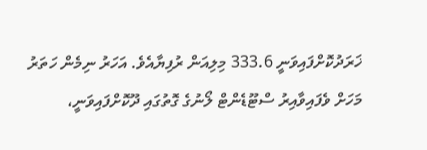ޚަރަދުކޮށްފައިވަނީ 333.6 މިލިއަން ރުފިޔާއެވެ. އަހަރު ނިމެން ހަތަރު މަހަށް ވެފައިވާއިރު ސްޓޫޑެންޓް ލޯނުގެ ގޮތުގައި ދޫކޮށްފައިވަނީ،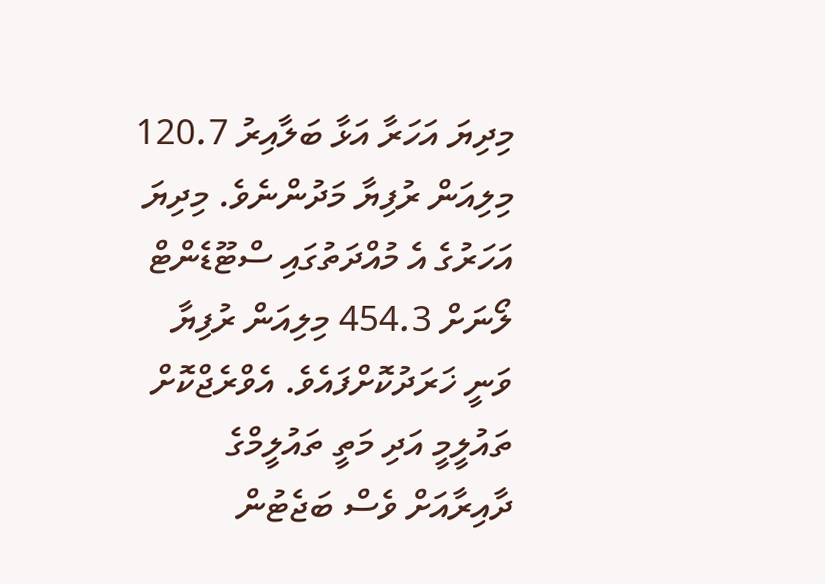މިދިޔަ އަހަރާ އަޅާ ބަލާއިރު 120.7 މިލިއަން ރުފިޔާ މަދުންނެވެ. މިދިޔަ އަހަރުގެ އެ މުއްދަތުގައި ސްޓޫޑެންޓް ލޯނަށް 454.3 މިލިއަން ރުފިޔާ ވަނީ ޚަރަދުކޮށްފައެވެ. އެވްރެޖްކޮށް ތައުލީމީ އަދި މަތީ ތައުލީމްގެ ދާއިރާއަށް ވެސް ބަޖެޓުން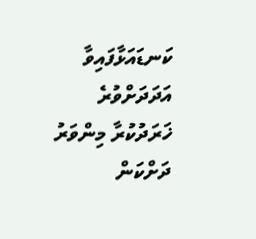ކަނޑައަޅާފައިވާ އަދަދަށްވުރެ ޚަރަދުކުރާ މިންވަރު ދަށްކަން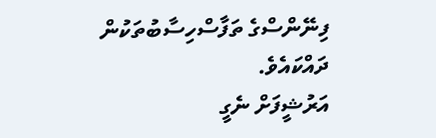ފިނޭންސްގެ ތަފާސްހިސާބުތަކުން ދައްކައެވެ.
އަރުޝީފަށް ނެގީ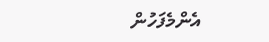އެންމެފަހުން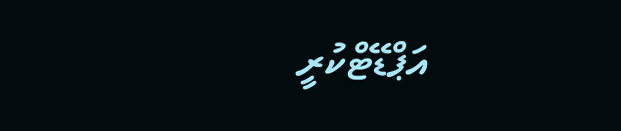އަޕްޑޭޓްކުރީ